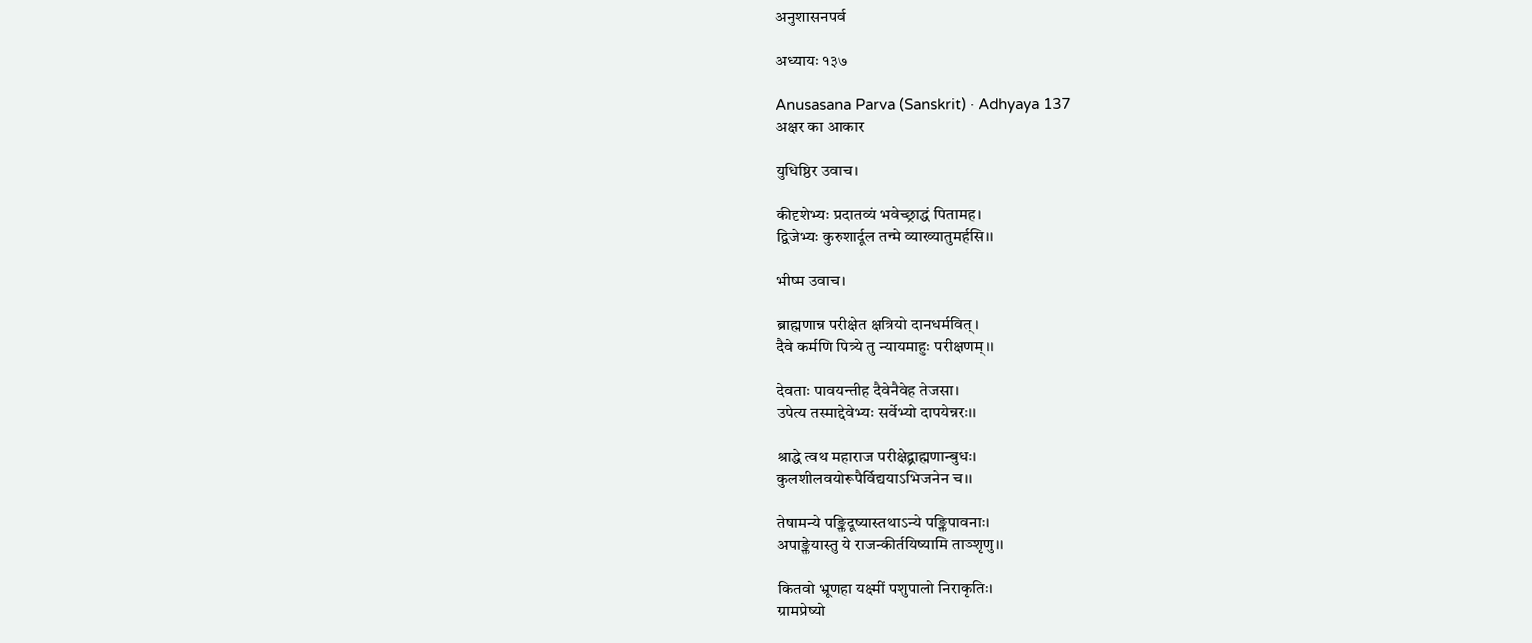अनुशासनपर्व

अध्यायः १३७

Anusasana Parva (Sanskrit) · Adhyaya 137
अक्षर का आकार

युधिष्ठिर उवाच।

कीदृशेभ्यः प्रदातव्यं भवेच्छ्राद्धं पितामह।
द्विजेभ्यः कुरुशार्दूल तन्मे व्याख्यातुमर्हसि।।

भीष्म उवाच।

ब्राह्मणान्न परीक्षेत क्षत्रियो दानधर्मवित्।
दैवे कर्मणि पित्र्ये तु न्यायमाहुः परीक्षणम्।।

देवताः पावयन्तीह दैवेनैवेह तेजसा।
उपेत्य तस्माद्देवेभ्यः सर्वेभ्यो दापयेन्नरः।।

श्राद्धे त्वथ महाराज परीक्षेद्ब्राह्मणान्बुधः।
कुलशीलवयोरूपैर्विद्ययाऽभिजनेन च।।

तेषामन्ये पङ्क्तिदूष्यास्तथाऽन्ये पङ्क्तिपावनाः।
अपाङ्क्तेयास्तु ये राजन्कीर्तयिष्यामि ताञ्शृणु।।

कितवो भ्रूणहा यक्ष्मीं पशुपालो निराकृतिः।
ग्रामप्रेष्यो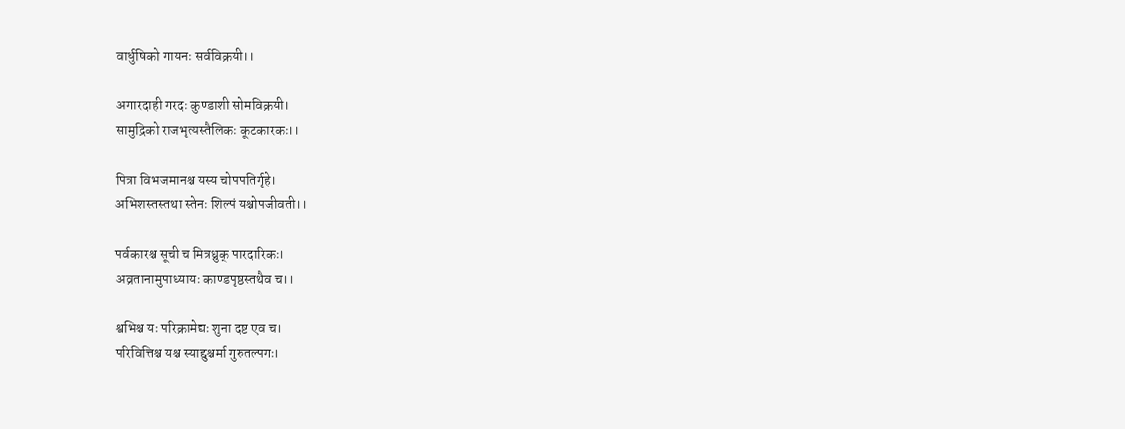वार्धुषिको गायनः सर्वविक्रयी।।

अगारदाही गरदः कुण्डाशी सोमविक्रयी।
सामुद्रिको राजभृत्यस्तैलिकः कूटकारकः।।

पित्रा विभजमानश्च यस्य चोपपतिर्गृहे।
अभिशस्तस्तथा स्तेनः शिल्पं यश्चोपजीवती।।

पर्वकारश्च सूची च मित्रध्रुक् पारदारिकः।
अव्रतानामुपाध्यायः काण्डपृष्ठस्तथैव च।।

श्वभिश्च यः परिक्रामेद्यः शुना दष्ट एव च।
परिवित्तिश्च यश्च स्याद्दुश्चर्मा गुरुतल्पगः।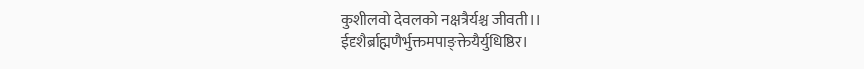कुशीलवो देवलको नक्षत्रैर्यश्च जीवती।।
ईदृशैर्ब्राह्मणैर्भुक्तमपाङ्क्तेयैर्युधिष्ठिर।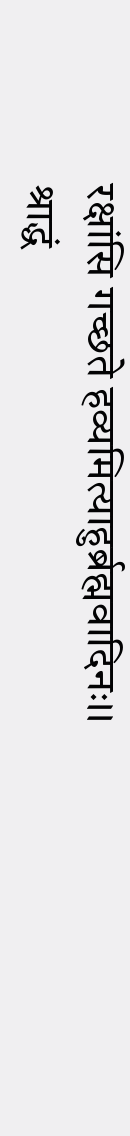रक्षांसि गच्छते हव्यमित्याहुर्ब्रह्मवादिनः।।
श्राद्धं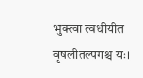भुक्त्वा त्वधीयीत वृषलीतल्पगश्च यः।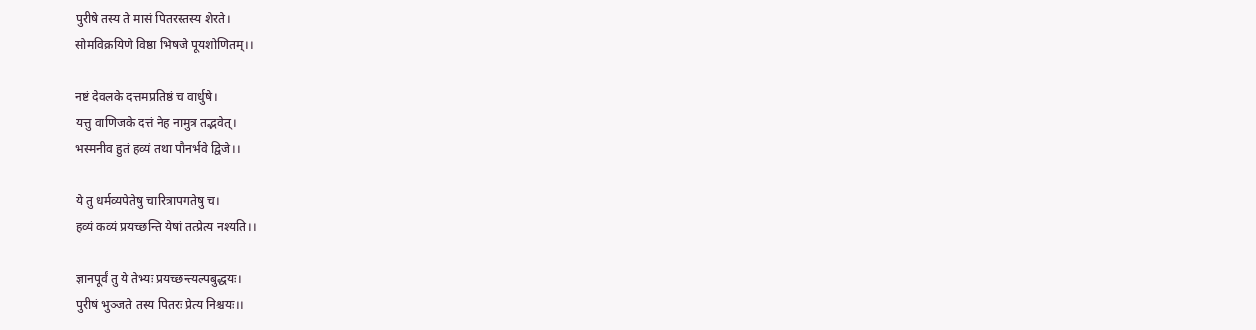पुरीषे तस्य ते मासं पितरस्तस्य शेरते।
सोमविक्रयिणे विष्ठा भिषजे पूयशोणितम्।।

नष्टं देवलके दत्तमप्रतिष्ठं च वार्धुषे।
यत्तु वाणिजके दत्तं नेह नामुत्र तद्भवेत्।
भस्मनीव हुतं हव्यं तथा पौनर्भवे द्विजे।।

ये तु धर्मव्यपेतेषु चारित्रापगतेषु च।
हव्यं कव्यं प्रयच्छन्ति येषां तत्प्रेत्य नश्यति।।

ज्ञानपूर्वं तु ये तेभ्यः प्रयच्छन्त्यल्पबुद्धयः।
पुरीषं भुञ्जते तस्य पितरः प्रेत्य निश्चयः।।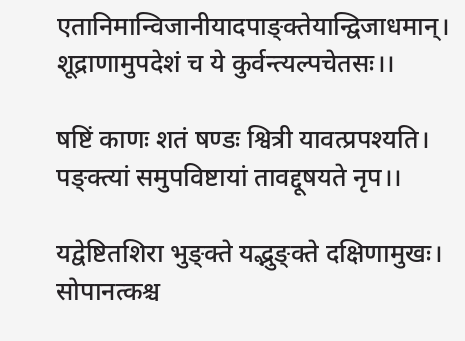एतानिमान्विजानीयादपाङ्क्तेयान्द्विजाधमान्।
शूद्राणामुपदेशं च ये कुर्वन्त्यल्पचेतसः।।

षष्टिं काणः शतं षण्डः श्वित्री यावत्प्रपश्यति।
पङ्क्त्यां समुपविष्टायां तावद्दूषयते नृप।।

यद्वेष्टितशिरा भुङ्क्ते यद्भुङ्क्ते दक्षिणामुखः।
सोपानत्कश्च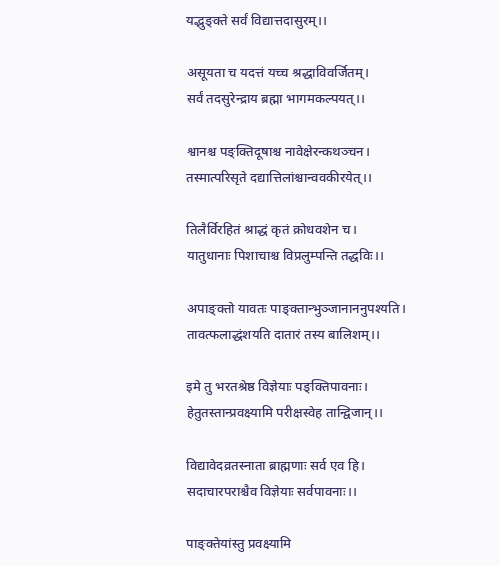यद्भुङ्क्ते सर्वं विद्यात्तदासुरम्।।

असूयता च यदत्तं यच्च श्रद्धाविवर्जितम्।
सर्वं तदसुरेन्द्राय ब्रह्मा भागमकल्पयत्।।

श्वानश्च पङ्क्तिदूषाश्च नावेक्षेरन्कथञ्चन।
तस्मात्परिसृते दद्यात्तिलांश्चान्ववकीरयेत्।।

तिलैर्विरहितं श्राद्धं कृतं क्रोधवशेन च।
यातुधानाः पिशाचाश्च विप्रलुम्पन्ति तद्धविः।।

अपाङ्क्तो यावतः पाङ्क्तान्भुञ्जानाननुपश्यति।
तावत्फलाद्धंशयति दातारं तस्य बालिशम्।।

इमे तु भरतश्रेष्ठ विज्ञेयाः पङ्क्तिपावनाः।
हेतुतस्तान्प्रवक्ष्यामि परीक्षस्वेह तान्द्विजान्।।

विद्यावेदव्रतस्नाता ब्राह्मणाः सर्व एव हि।
सदाचारपराश्चैव विज्ञेयाः सर्वपावनाः।।

पाङ्क्तेयांस्तु प्रवक्ष्यामि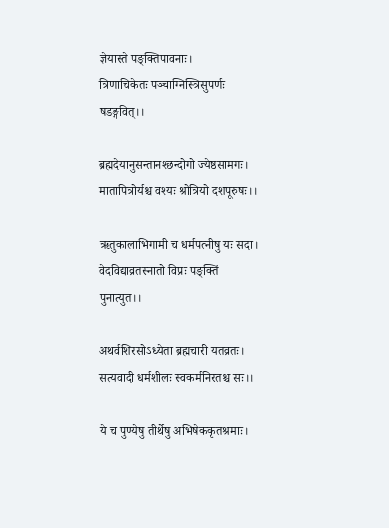ज्ञेयास्ते पङ्क्तिपावनाः।
त्रिणाचिकेतः पञ्चाग्निस्त्रिसुपर्णः षडङ्गवित्।।

ब्रह्मदेयानुसन्तानश्छन्दोगो ज्येष्ठसामगः।
मातापित्रोर्यश्च वश्यः श्रोत्रियो दशपूरुषः।।

ऋतुकालाभिगामी च धर्मपत्नीषु यः सदा।
वेदविद्याव्रतस्नातो विप्रः पङ्क्तिं पुनात्युत।।

अथर्वशिरसोऽध्येता ब्रह्मचारी यतव्रतः।
सत्यवादी धर्मशीलः स्वकर्मनिरतश्च सः।।

ये च पुण्येषु तीर्थेषु अभिषेककृतश्रमाः।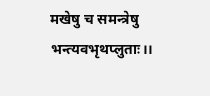मखेषु च समन्त्रेषु भन्त्यवभृथप्लुताः।।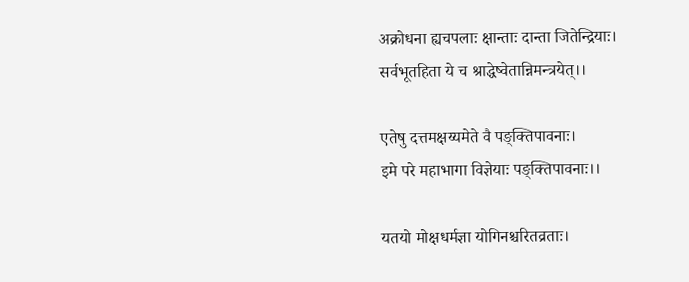अक्रोधना ह्यचपलाः क्षान्ताः दान्ता जितेन्द्रियाः।
सर्वभूतहिता ये च श्राद्धेष्वेतान्निमन्त्रयेत्।।

एतेषु दत्तमक्षय्यमेते वै पङ्क्तिपावनाः।
इमे परे महाभागा विज्ञेयाः पङ्क्तिपावनाः।।

यतयो मोक्षधर्मज्ञा योगिनश्चरितव्रताः।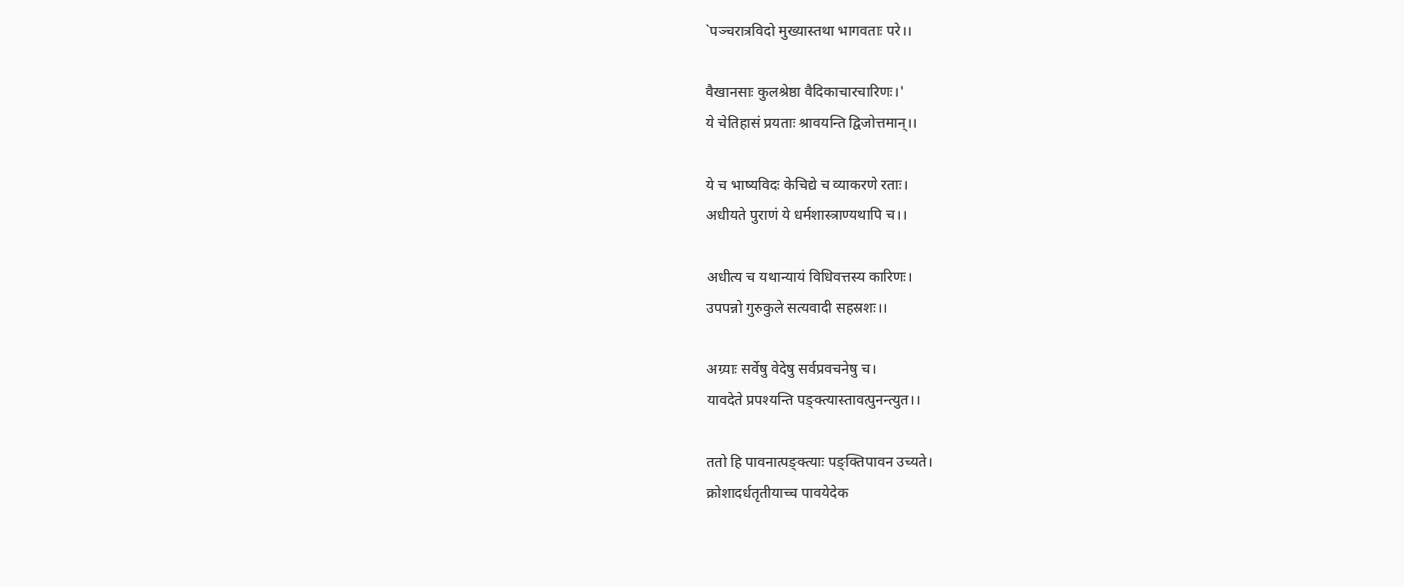`पञ्चरात्रविदो मुख्यास्तथा भागवताः परे।।

वैखानसाः कुलश्रेष्ठा वैदिकाचारचारिणः।'
ये चेतिहासं प्रयताः श्रावयन्ति द्विजोत्तमान्।।

ये च भाष्यविदः केचिद्ये च व्याकरणे रताः।
अधीयते पुराणं ये धर्मशास्त्राण्यथापि च।।

अधीत्य च यथान्यायं विधिवत्तस्य कारिणः।
उपपन्नो गुरुकुले सत्यवादी सहस्रशः।।

अग्र्याः सर्वेषु वेदेषु सर्वप्रवचनेषु च।
यावदेते प्रपश्यन्ति पङ्क्त्यास्तावत्पुनन्त्युत।।

ततो हि पावनात्पङ्क्त्याः पङ्क्तिपावन उच्यते।
क्रोशादर्धतृतीयाच्च पावयेदेक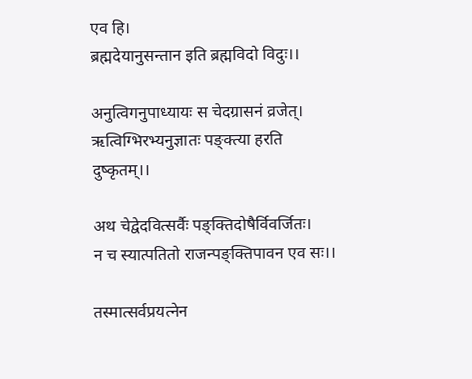एव हि।
ब्रह्मदेयानुसन्तान इति ब्रह्मविदो विदुः।।

अनुत्विगनुपाध्यायः स चेदग्रासनं व्रजेत्।
ऋत्विग्भिरभ्यनुज्ञातः पङ्क्त्या हरति दुष्कृतम्।।

अथ चेद्वेदवित्सर्वैः पङ्क्तिदोषैर्विवर्जितः।
न च स्यात्पतितो राजन्पङ्क्तिपावन एव सः।।

तस्मात्सर्वप्रयत्नेन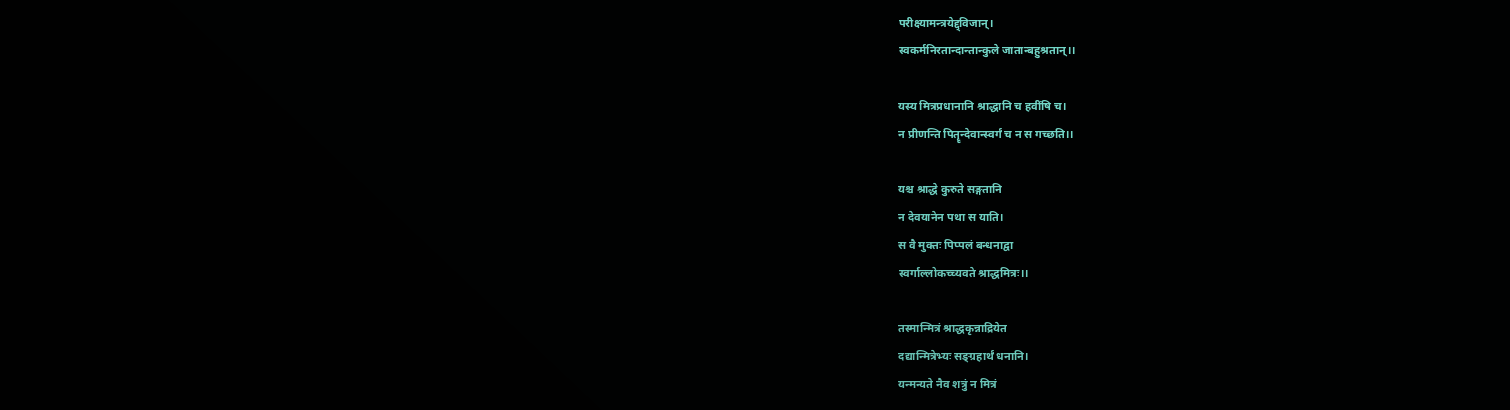परीक्ष्यामन्त्रयेद्द्विजान्।
स्वकर्मनिरतान्दान्तान्कुले जातान्बहुश्रतान्।।

यस्य मित्रप्रधानानि श्राद्धानि च हवींषि च।
न प्रीणन्ति पितॄन्देवान्स्वर्गं च न स गच्छति।।

यश्च श्राद्धे कुरुते सङ्गतानि
न देवयानेन पथा स याति।
स वै मुक्तः पिप्पलं बन्धनाद्वा
स्वर्गाल्लोकच्च्यवते श्राद्धमित्रः।।

तस्मान्मित्रं श्राद्धकृन्नाद्रियेत
दद्यान्मित्रेभ्यः सङ्ग्रहार्थं धनानि।
यन्मन्यते नैव शत्रुं न मित्रं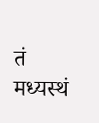तं मध्यस्थं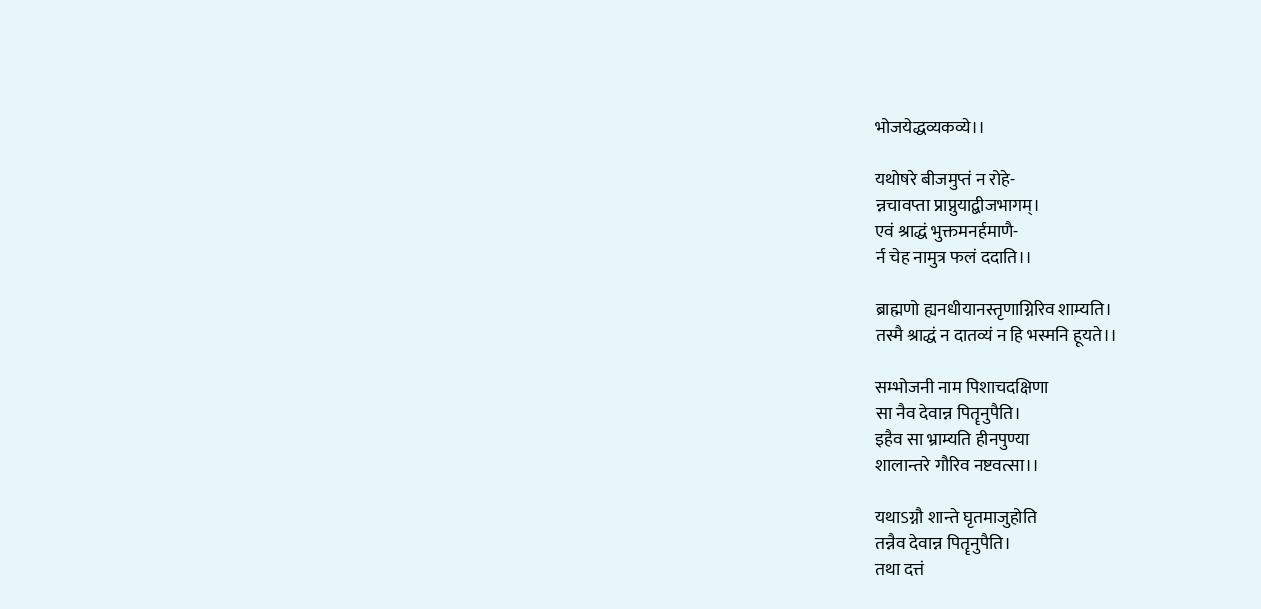भोजयेद्धव्यकव्ये।।

यथोषरे बीजमुप्तं न रोहे-
न्नचावप्ता प्राप्नुयाद्बीजभागम्।
एवं श्राद्धं भुक्तमनर्हमाणै-
र्न चेह नामुत्र फलं ददाति।।

ब्राह्मणो ह्यनधीयानस्तृणाग्निरिव शाम्यति।
तस्मै श्राद्धं न दातव्यं न हि भस्मनि हूयते।।

सम्भोजनी नाम पिशाचदक्षिणा
सा नैव देवान्न पितॄनुपैति।
इहैव सा भ्राम्यति हीनपुण्या
शालान्तरे गौरिव नष्टवत्सा।।

यथाऽग्नौ शान्ते घृतमाजुहोति
तन्नैव देवान्न पितॄनुपैति।
तथा दत्तं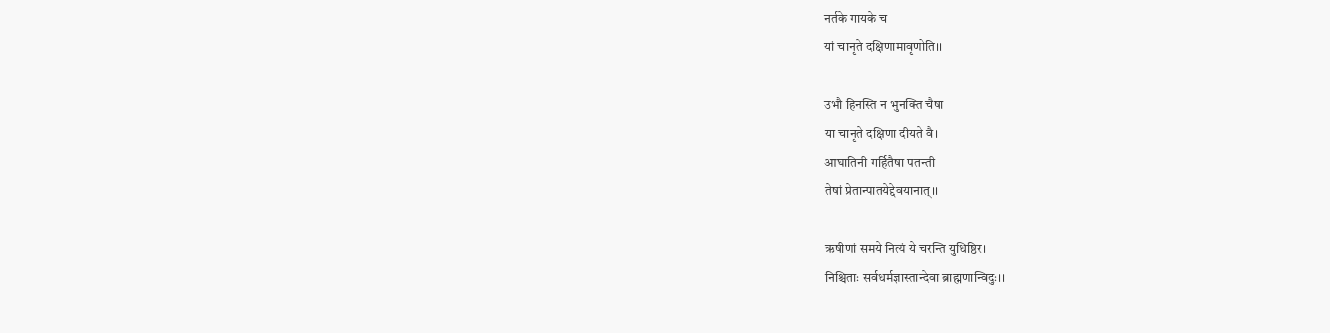नर्तके गायके च
यां चानृते दक्षिणामावृणोति।।

उभौ हिनस्ति न भुनक्ति चैषा
या चानृते दक्षिणा दीयते वै।
आघातिनी गर्हितैषा पतन्ती
तेषां प्रेतान्पातयेद्देवयानात्।।

ऋषीणां समये नित्यं ये चरन्ति युधिष्ठिर।
निश्चिताः सर्वधर्मज्ञास्तान्देवा ब्राह्मणान्विदुः।।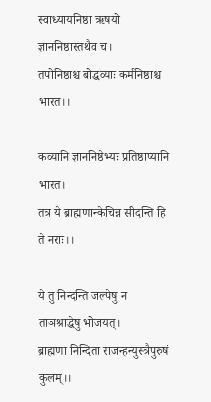स्वाध्यायनिष्ठा ऋषयो ज्ञाननिष्ठास्तथैव च।
तपोनिष्ठाश्च बोद्धव्याः कर्मनिष्ठाश्च भारत।।

कव्यानि ज्ञाननिष्ठेभ्यः प्रतिष्ठाप्यानि भारत।
तत्र ये ब्राह्मणान्केचिन्न सीदन्ति हि ते नराः।।

ये तु निन्दन्ति जल्पेषु न ताञश्राद्धेषु भोजयत्।
ब्राह्मणा निन्दिता राजन्हन्युस्त्रैपुरुषं कुलम्।।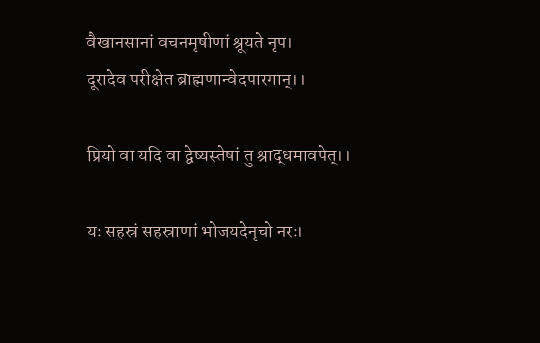वैखानसानां वचनमृषीणां श्रूयते नृप।
दूरादेव परीक्षेत ब्राह्मणान्वेदपारगान्।।

प्रियो वा यदि वा द्वेष्यस्तेषां तु श्राद्धमावपेत्।।

यः सहस्रं सहस्राणां भोजयदेनृचो नरः।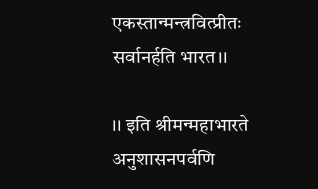एकस्तान्मन्त्रवित्प्रीतः सर्वानर्हति भारत।।

।। इति श्रीमन्महाभारते अनुशासनपर्वणि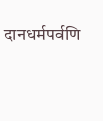दानधर्मपर्वणि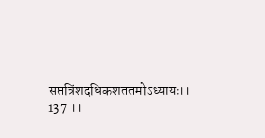सप्तत्रिंशदधिकशततमोऽध्यायः।। 137 ।।